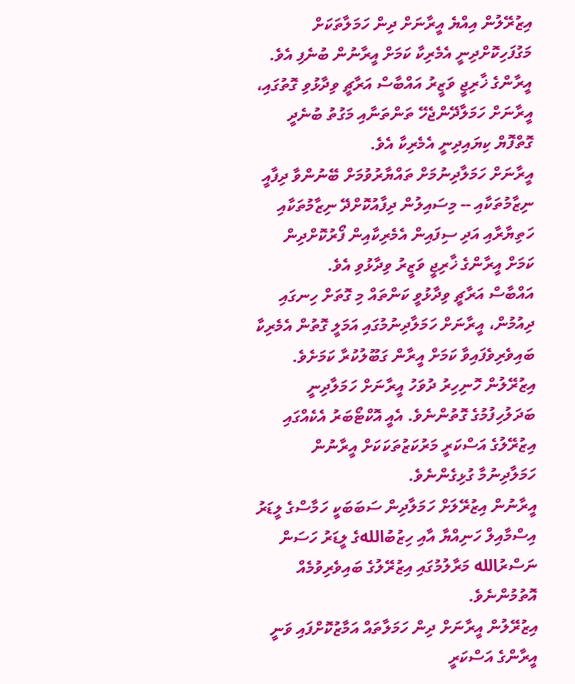އިޒުރޭލުން އިއްޔެ އީރާނަށް ދިން ހަމަލާތަކަށް މަގުފަހިކޮށްދިނީ އެމެރިކާ ކަމަށް އީރާނުން ބުނެފި އެވެ. އީރާންގެ ޚާރިޖީ ވަޒީރު އައްބާސް އަރާޗީ ވިދާޅުވި ގޮތުގައި، އީރާނަށް ހަމަލާދޭންޖެހޭ ތަންތަނާއި މަގުތު ބުނެދީ ގޮތްފޮޔް ކިޔައިދިނީ އެމެރިކާ އެވެ.
އީރާނަށް ހަމަލާދިނުމަށް ތައްޔާރުވުމަށް ބޭނުންވާ ދިފާއީ ނިޒާމުތަކާއި -- މިސައިލުން ދިފާއުކޮށްދޭ ނިޒާމުތަކާއި ހަތިޔާރާއި އަދި ސިފައިން އެމެރިކާއިން ފޯރުކޮށްދިން ކަމަށް އީރާންގެ ޚާރިޖީ ވަޒީރު ވިދާޅުވި އެވެ.
އައްބާސް އަރާޗީ ވިދާޅުވީ ކަންތައް މި ގޮތަށް ހިނގައި ދިއުމުން، އީރާނަށް ހަމަލާދިނުމުގައި އަމަލީ ގޮތުން އެމެރިކާ ބައިވެރިވެފައިވާ ކަމަށް އީރާން ގަބޫލުކުރާ ކަމަށެވެ.
އިޒުރޭލުން ހޮނިހިރު ދުވަހު އީރާނަށް ހަމަލާދިނީ ބަދަލުހިފުމުގެ ގޮތުންނެވެ. އެއީ އޮކްޓޯބަރު އެކެއްގައި އިޒުރޭލުގެ އަސްކަރީ މަރުކަޒުތަކަކަށް އީރާނުން ހަމަލާދިނުމާ ގުޅިގެންނެވެ.
އީރާނުން އިޒުރޭލަށް ހަމަލާދިން ސަބަބަކީ ހަމާސްގެ ލީޑަރު އިސްމާއިލް ހަނިއްޔާ އާއި ހިޒުބުاللهގެ ލީޑަރު ހަސަން ނަސްރުالله މަރާލުމުގައި އިޒުރޭލުގެ ބައިވެރިވުމެއް އޮތުމުންނެވެ.
އިޒުރޭލުން އީރާނަށް ދިން ހަމަލާތައް އަމާޒުކޮށްފައި ވަނީ އީރާންގެ އަސްކަރީ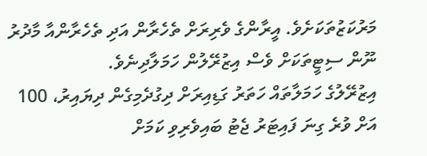މަރުކަޒުތަކަށެވެ. އީރާންގެ ވެރިރަށް ތެހެރާން އަދި ތެހެރާންއާ މާދުރު ނޫން ސިޓީތަކަށް ވެސް އިޒުރޭލުން ހަމަލާދިނެވެ.
އިޒުރޭލުގެ ހަމަލާތައް ހަތަރު ގަޑިއިރަށް ދިގުދެމިގެން ދިޔައިރު، 100 އަށް ވުރެ ގިނަ ފައިޓަރު ޖެޓު ބައިވެރިވި ކަމަށް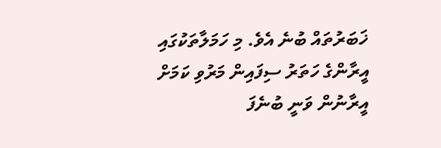ޚަބަރުތައް ބުނެ އެވެ. މި ހަމަލާތަކުގައި އީރާންގެ ހަތަރު ސިފައިން މަރުވި ކަމަށް އީރާނުން ވަނީ ބުނެފަ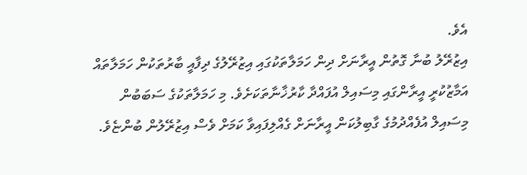އެވެ.
އިޒުރޭލު ބުނާ ގޮތުން އީރާނަށް ދިން ހަމަލާތަކުގައި އިޒުރޭލުގެ ދިފާއީ ބާރުތަކުން ހަމަލާތައް އަމާޒުކުރީ އީރާންގައި މިސައިލް އުފައްދާ ކާރުޚާނާތަކަށެވެ. މި ހަމަލާތަކުގެ ސަބަބުން މިސައިލް އުފެއްދުމުގެ ގާބިލުކަން އީރާނަށް ގެއްލިފައިވާ ކަމަށް ވެސް އިޒުރޭލުން ބުންޏެވެ.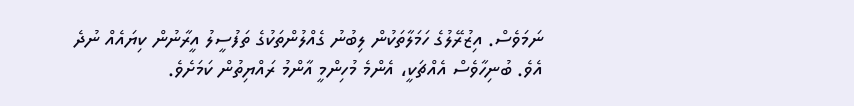ނަމަވެސް. އިޒުރޭލުގެ ހަމަލާތަކުން ލިބުނު ގެއްލުންތަކުގެ ތަފުސީލު އީރާނުން ކިޔައެއް ނުދެ އެވެ. ބުނިހާވެސް އެއްޗަކީ، އެންމެ މުހިންމީ އާންމު ރައްޔިތުން ކަމަށެވެ.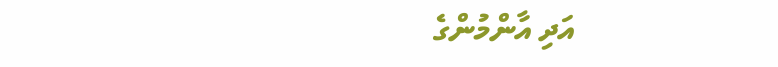އަދި އާންމުންގެ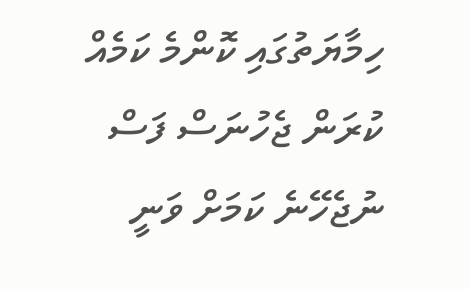ހިމާޔަތުގައި ކޮންމެ ކަމެއް ކުރަން ޖެހުނަސް ފަސް ނުޖެހޭނެ ކަމަށް ވަނީ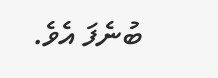ބުނެފަ އެވެ.